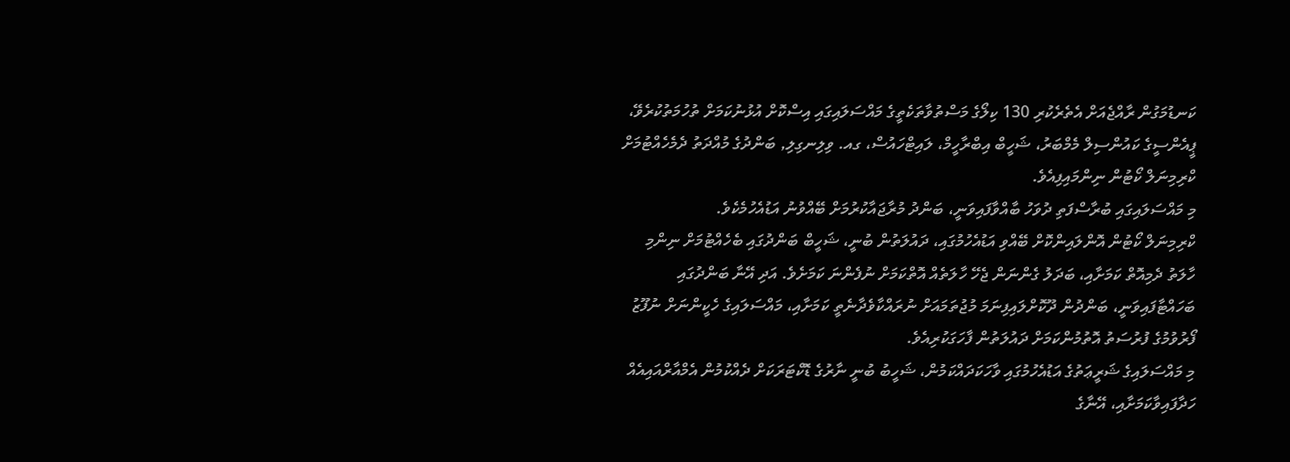ކަނޑުމަގުން ރާއްޖެއަށް އެތެރެކުރި 130 ކިލޯގެ މަސްތުވާތަކެތީގެ މައްސަލައިގައި އިސްކޮށް އުޅުނުކަމަށް ތުހުމަތުކުރެވޭ، ޕީއެންސީގެ ކައުންސިލް މެމްބަރު، ޝަހީބް އިބްރާހީމް، ލައިޓްހައުސް، ގއ. ވިލިނގިލި, ބަންދުގެ މުއްދަތު ދެމެހެއްޓުމަށް ކްރިމިނަލް ކޯޓުން ނިންމައިފިއެވެ.
މި މައްސަލައިގައި ބުރާސްފަތި ދުވަހު ބާއްވާފައިވަނީ، ބަންދު މުރާޖައާކުރުމަށް ބޭއްވުނު އަޑުއެހުމެކެވެ.
ކްރިމިނަލް ކޯޓުން އޮންލައިންކޮށް ބޭއްވި އަޑުއެހުމުގައި، ދައުލަތުން ބުނީ، ޝަހީބް ބަންދުގައި ބެހެއްޓުމަށް ނިންމި ހާލަތު ދެމިއޮތް ކަމަށާއި، ބަދަލު ގެންނަން ޖެހޭ ހާލަތެއް އޮތްކަމަށް ނުފެންނަ ކަމަށެވެ. އަދި އޭނާ ބަންދުގައި ބަހައްޓާފައިވަނީ، ބަންދުން ދޫކޮށްލައިފިނަމަ މުޖުތަމައަށް ނުރައްކާވެދާނެތީ ކަމަށާއި، މައްސަލައިގެ ހެކީންނަށް ނުފޫޒު ފޯރުވުމުގެ ފުރުސަތު އޮތުމުންކަމަށް ދައުލަތުން ފާހަގަކުރިއެވެ.
މި މައްސަލައިގެ ޝަރީޢަތުގެ އަޑުއެހުމުގައި ވާހަކަދައްކަމުން، ޝަހީބު ބުނީ ނާރުގެ ޑޮކްޓަރަކަށް ދެއްކުމުން އެމްއާރްއައިއެއް ހަދާފައިވާކަމަށާއި، އޭނާގެ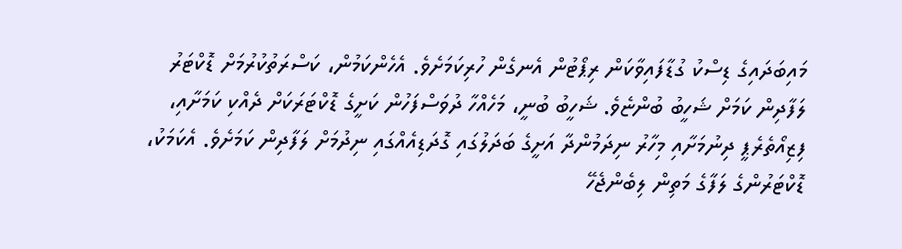މައިބަދައިގެ ޑިސްކު ގުޑާފައިވާކަން ރިޕޯޓުން އެނގެން ހުރިކަމަށެވެ. އެހެންކަމުން، ކަސްރަތުކުރުމަށް ޑޮކްޓަރު ލަފާދިން ކަމަށް ޝަހީބު ބުންޏެވެ. ޝަހީބު ބުނީ، މަހެއްހާ ދުވަސްފަހުން ކަށީގެ ޑޮކްޓަރަކަށް ދެއްކި ކަމަށާއި، ފިޒިއޯތެރެޕީ ދިނުމަށާއި މިހާރު ނިދަމުންދާ އަށީގެ ބަދަލުގައި ގޮދަޑިއެއްގައި ނިދުމަށް ލަފާދިން ކަމަށެވެ. އެކަމަކު، ޑޮކްޓަރުންގެ ލަފާގެ މަތިން ލިބެންޖެހޭ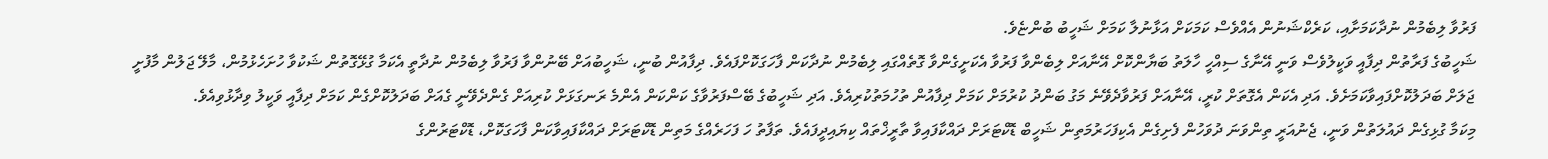ފަރުވާ ލިބެމުން ނުދާކަމަށާއި، ކަރެކްޝަނުން އެއްވެސް ކަމަކަށް އަޅާނުލާ ކަމަށް ޝަހީބު ބުންޏެވެ.
ޝަހީބުގެ ފަރާތުން ދިފާއީ ވަކީލުވެސް ވަނީ އޭނާގެ ސިއްހީ ހާލަތު ބަޔާންކޮށް އޭނާއަށް ލިބެންވާ ފަރުވާ އެކަށީގެންވާ ގޮތެއްގައި ލިބެމުން ނުދާކަން ފާހަގަކޮށްފައެވެ. ދިފާއުން ބުނީ، ޝަހީބުއަށް ބޭނުންވާ ފަރުވާ ލިބެމުން ނުދާތީ އެކަމާ ގުޅޭގޮތުން ޝަކުވާ ހުށަހެޅުމުން، މާލޭ ޖަލުން މާފުށީ ޖަލަށް ބަދަލުކޮށްފައިވާކަމަށެވެ. އަދި އެކަން އެގޮތަށް ކުރީ، އޭނާއަށް ފަރުވާދެވޭނެ މަގު ބަންދު ކުރުމަށް ކަމަށް ދިފާއުން ތުހުމަތުކުރިއެވެ. އަދި ޝަހީބުގެ ބޭސްފަރުވާގެ ކަންކަން އެންމެ ރަނގަޅަށް ކުރިއަށް ގެންދެވޭނީ ގެއަށް ބަދަލުކޮށްގެން ކަމަށް ދިފާއީ ވަކީލު ވިދާޅުވިއެވެ.
މިކަމާ ގުޅިގެން ދައުލަތުން ވަނީ، ޖެނުއަރީ ތިންވަނަ ދުވަހުން ފެށިގެން އެކިފަހަރުމަތިން ޝަހީބް ޑޮކްޓަރަށް ދައްކާފައިވާ ތާރީޚްތައް ކިޔައިދީފައެވެ. ތަފާތު ހަ ފަހަރެއްގެ މަތިން ޑޮކްޓަރަށް ދައްކާފައިވާކަން ފާހަގަކޮށް، ޑޮކްޓަރުންގެ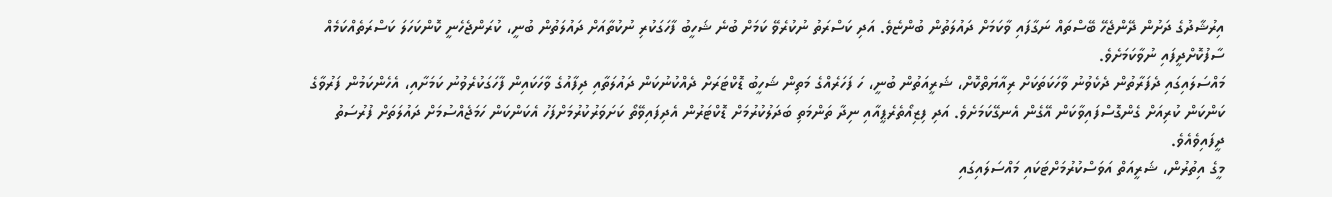އިރުޝާދުގެ ދަށުން ދޭންޖެހޭ ބޭސްތައް ނަގާފައި ވާކަމަށް ދައުލަތުން ބުންޏެވެ. އަދި ކަސްރަތު ނުކުރެވޭ ކަމަށް ބުނެ ޝަހީބު ފާހަގަކުރި ނުކުތާއަށް ދައުލަތުން ބުނީ، ކުރަންޖެހެނީ ކޮންކަހަލަ ކަސްރަތެއްކަމެއް ސާފުކޮށްދީފައި ނުވާކަމަށެވެ.
މައްސަލައިގައި ދެފަރާތުން ދެކެވުނު ވާހަކަތަކަށް ރިއާޔަތްކޮށް، ޝަރީއަތުން ބުނީ، ހަ ފަހަރެއްގެ މަތިން ޝަހީބު ޑޮކްޓަރަށް ދެއްކުނުކަން ދައުލަތާއި ދިފާއުގެ ވާހަކައިން ފާހަގަކުރެވުނު ކަމަށާއި، އެހެންކަމުން ފަރުވާގެ ކަންކަން ކުރިއަށް ގެންގޮސްފައިވާކަން އޭގެން އެނގޭކަމަށެވެ. އަދި ފިޒިއޯތެރެޕީއާއި ނިދާ ތަންމަތި ބަދަލުކުރުމަށް ޑޮކްޓަރުން އެދިފައިވޭތޯ ކަށަވަރުކުރުމަށްފަހު އެކަންކަން ހަމަޖެއްސުމަށް ދައުލަތަށް ފުރުސަތު ދީފައިވެއެވެ.
މީގެ އިތުރުން، ޝަރީއަތް އަވަސްކުރުމަށްޓަކައި މައްސަލައިގައި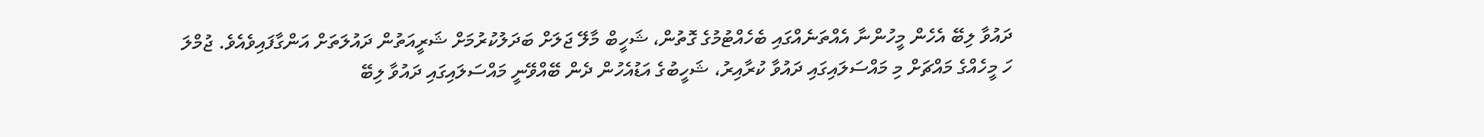ދައުވާ ލިބޭ އެހެން މީހުންނާ އެއްތަނެއްގައި ބެހެއްޓުމުގެ ގޮތުން، ޝަހީބް މާލޭ ޖަލަށް ބަދަލުކުރުމަށް ޝަރީއަތުން ދައުލަތަށް އަންގާފައިވެއެވެ. ޖުމްލަ ހަ މީހެއްގެ މައްޗަށް މި މައްސަލައިގައި ދައުވާ ކުރާއިރު، ޝަހީބުގެ އަޑުއެހުން ދެން ބޭއްވޭނީ މައްސަލައިގައި ދައުވާ ލިބޭ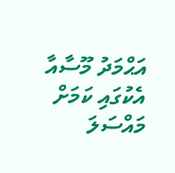އަޙްމަދު މޫސާއާ އެކުގައި ކަމަށް މައްސަލަ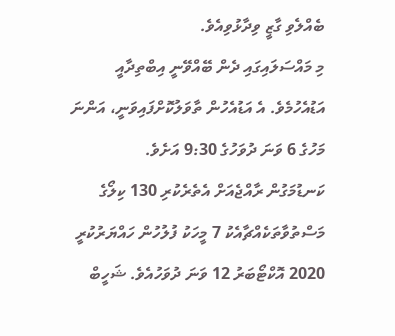ބެއްލެވި ގާޒީ ވިދާޅުވިއެވެ.
މި މައްސަލައިގައި ދެން ބޭއްވޭނީ އިބްތިދާއީ އަޑުއެހުމެވެ. އެ އަޑުއެހުން ތާވަލުކޮށްފައިވަނީ، އަންނަ މަހުގެ 6 ވަނަ ދުވަހުގެ 9:30 އަށެވެ.
ކަނޑުމަގުން ރާއްޖެއަށް އެތެރެކުރި 130 ކިލޯގެ މަސްތުވާތަކެއްޗާއެކު 7 މީހަކު ފުލުހުން ހައްޔަރުކުރީ 2020 އޮކްޓޯބަރު 12 ވަނަ ދުވަހުއެވެ. ޝަހީބް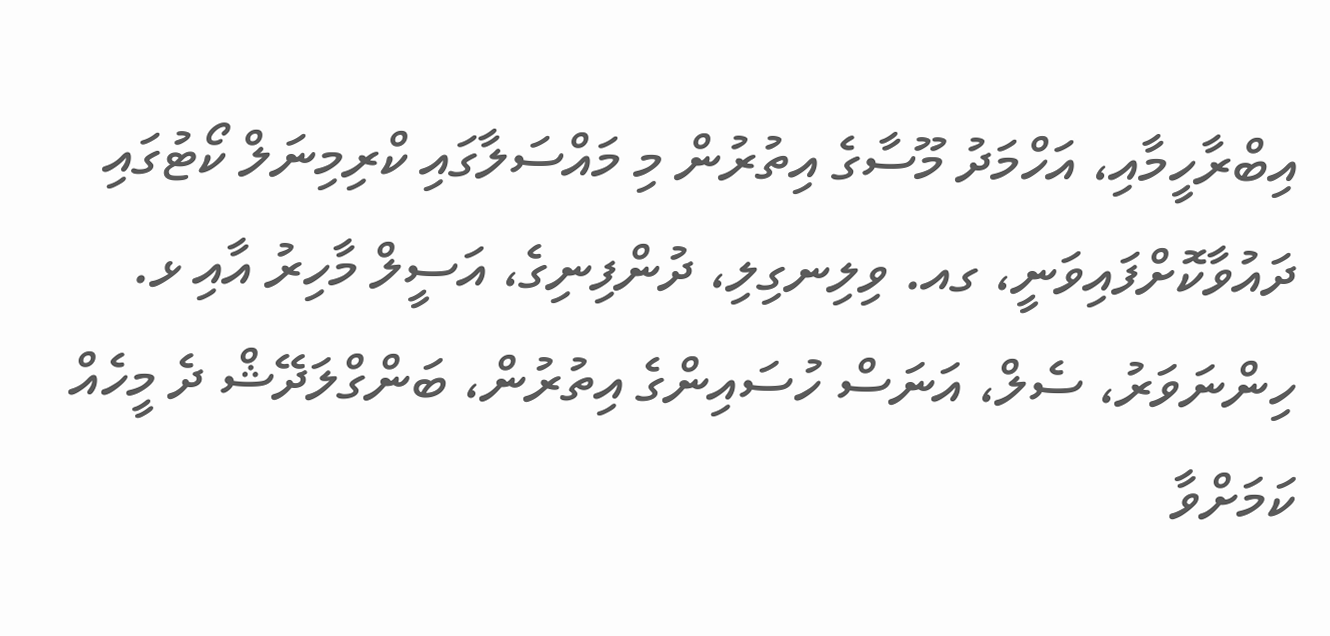އިބްރާހީމާއި، އަހްމަދު މޫސާގެ އިތުރުން މި މައްސަލާގައި ކްރިމިނަލް ކޯޓުގައި ދައުވާކޮށްފައިވަނީ، ގއ. ވިލިނގިލި، ދުންފިނިގެ، އަސީލް މާހިރު އާއި ޅ. ހިންނަވަރު، ސެލް، އަނަސް ހުސައިންގެ އިތުރުން، ބަންގްލަދޭޝް ދެ މީހެއް ކަމަށްވާ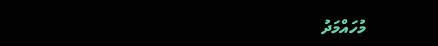މުހައްމަދު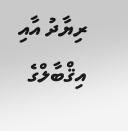ރިޔާދު އާއި އިޤްބާލްގެ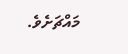މައްޗަށެވެ.